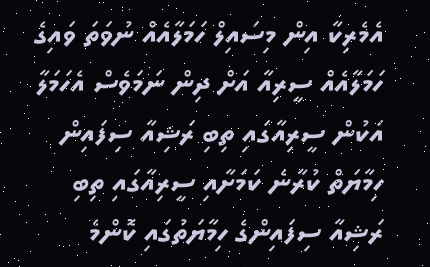އެމެރިކާ އިން މިސައިލް ހަމަލާއެއް ނުވަތަ ވައިގެ ހަމަލާއެއް ސީރިއާ އަށް ދިން ނަމަވެސް އެހަމަލާ އަކުން ސީރިއާގައި ތިބި ރަޝިއާ ސިފައިން ހިމާޔަތް ކުރާނެ ކަމަށާއި ސީރިއާގައި ތިބި ރަޝިއާ ސިފައިންގެ ހިމާޔަތުގައި ކޮންމެ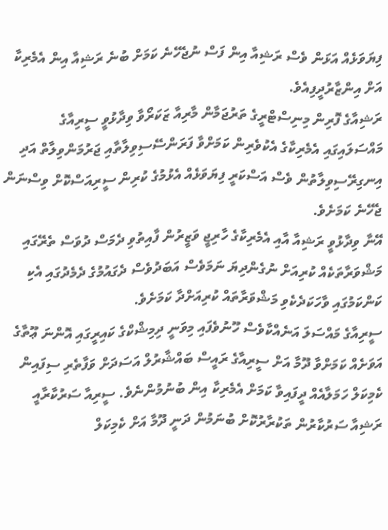ފިޔަވަޅެއް އަޅަން ވެސް ރަޝިއާ އިން ފަސް ނުޖެހޭނެ ކަމަށް ބުނެ ރަޝިއާ އިން އެމެރިކާ އަށް އިންޒާރުދީފިއެވެ.
ރަޝިއާގެ ފޮރިން މިނިސްޓްރީގެ ތަރުޖަމާން މާރިއާ ޒަކަރޯވާ ވިދާޅުވީ ސީރިއާގެ މައްސަލައިގައި އެމެރިކާގެ އެކުވެރިން ކަމަށްވާ ފަރަންސޭސިވިލާތާއި ޖަރުމަންވިލާތް އަދި އިނގިރޭސިވިލާތުން ވެސް އަސްކަރީ ފިޔަވަޅެއް އެޅުމުގެ ކުރިން ސީރިއަސްކޮށް ވިސްނަން ޖެހޭނެ ކަމަށެވެ.
އޭނާ ވިދާޅުވީ ރަޝިއާ އާއި އެމެރިކާގެ ހާރިޖީ ވަޒީރުން ފާއިތުވި ދެމަސް ދުވަސް ތެރޭގައި މަޝްވަރާތަކެއް ކުރިއަށް ނުގެންދިޔަ ނަމަވެސް އަބަދުވެސް ދެގައުމުގެ ދެމެދުގައި އެކި ކަންކަމުގައި ވާހަކަދެކެވި މަޝްވަރާތައް ކުރިއަށްދާ ކަމަށެވެ.
ސީރިއާގެ މައްސަލަ އަނެއްކާވެސް ހޫނުވެފައި މިވަނީ ދިމިޝްކްގެ ކައިރީގައި އޮންނަ ޢޫތާގެ އަވަށެއް ކަމަށްވާ ދޫމާ އަށް ސީރިއާގެ ރައީސް ބައްޝާރުލް އަސަދަށް ވަފާތެރި ސިފައިން ކެމިކަލް ހަމަލާއެއް ދީފައިވާ ކަމަށް އެމެރިކާ އިން ބުނުމުންނެވެ. ސީރިއާ ސަރުކާރާއީ ރަޝިއާ ސަރުކާރުން ތަކުރާރުކޮށް ބުނަމުން ދަނީ ދޫމާ އަށް ކެމިކަލް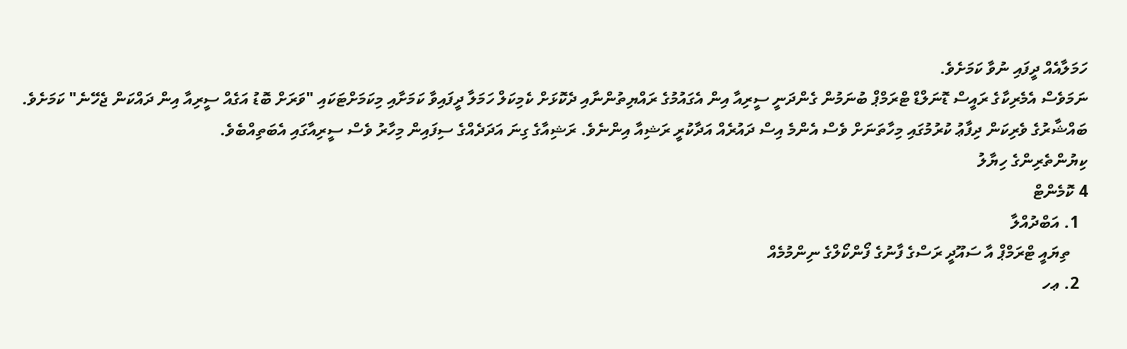ހަމަލާއެއް ދީފައި ނުވާ ކަމަށެވެ.
ނަމަވެސް އެމެރިކާގެ ރައީސް ޑޮނަލްޑް ޓްރަމްޕް ބުނަމުން ގެންދަނީ ސީރިއާ އިން އެގައުމުގެ ރައްޔިތުންނާއި ދެކޮޅަށް ކެމިކަލް ހަމަލާ ދީފައިވާ ކަމަށާއި މިކަމަށްޓަކައި "ވަރަށް ބޮޑު އަގެއް ސީރިއާ އިން ދައްކަން ޖެހޭނެ" ކަމަށެވެ.
ބައްޝާރުގެ ވެރިކަން ދިފާޢު ކުރުމުގައި މިހާތަނަށް ވެސް އެންމެ އިސް ދައުރެއް އަދާކުރީ ރަޝިއާ އިންނެވެ. ރަޝިއާގެ ގިނަ އަދަދެއްގެ ސިފައިން މިހާރު ވެސް ސީރިއާގައި އެބަތިއްބެވެ.
ކިޔުންތެރިންގެ ހިޔާލު
4 ކޮމެންޓް
  1. އަބްދުއްލާ
    ތިޔައީ ޓްރަމްޕް އާ ސައޫދީ ރަސްގެ ފާނުގެ ފޯންކޯލްގެ ނިންމުމެއް
  2. ޢހ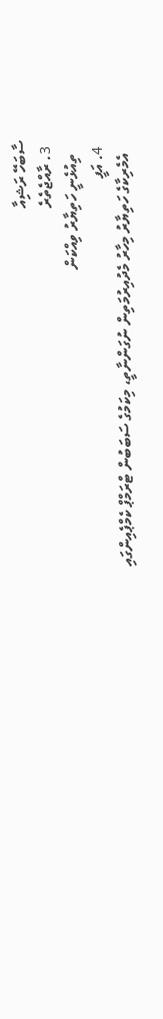ސާބަހޭ ރަޝިއާ
  3. ރާއްޖެތެރެ
    ތިއުޅެނީ ހަތިޔާރު ވިއްކަން
  4. އަފީ
    އެމެރިކާގެ ހަތިޔާރު މިހާރު މެދުއިރުމަތިން ނުގަންނާތީ، މިކަމުގެ ސަބަބުން ޓްރަމްޕް ކެމްޕެއިންގައި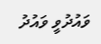ވައުދުވީ ވައުދު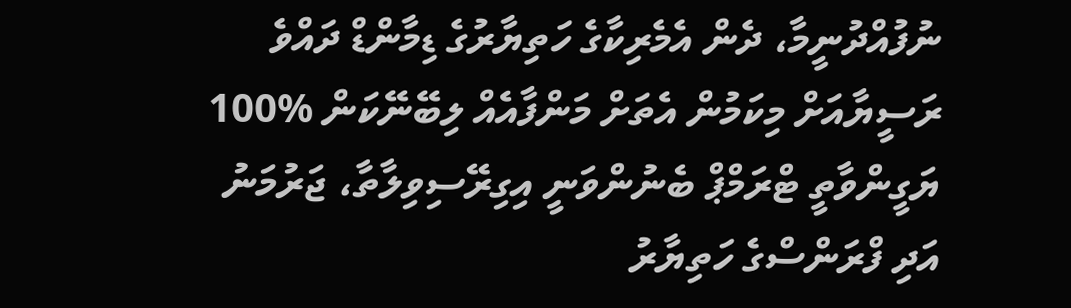ނުފުއްދުނީމާ، ދެން އެމެރިކާގެ ހަތިޔާރުގެ ޑިމާންޑް ދައްވެ ރަސީޔާއަށް މިކަމުން އެތަށް މަންފާއެއް ލިބޭނޭކަން %100 ޔަގީންވާތީ ޓްރަމްޕް ބެނުންވަނީ އިގިރޭސިވިލާތާ، ޖަރުމަނު އަދި ފްރަންސްގެ ހަތިޔާރު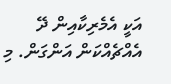އަކީ އެމެރިކާއިން ދޭ އެއްޗެއްކަން އަންގަން. މި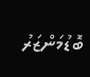ބޮޑުމަންޒަރު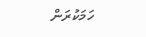ހަމަކުރަން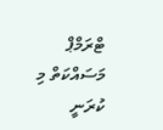ޓްރަމްޕް މަސައްކަތް މި ކުރަނީ